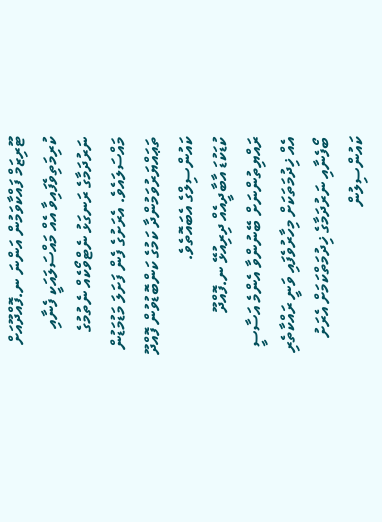ޓޫރިޒަމް ފައްކާވަމުން އަންނަ ނ.ފޮއްދޫއަށް ކުރިމަތިވެފައިވާ އެއް މައްސަލައަކީ ފެނާއި ނަރުދަމާގެ ރަނގަޅު ނެޓްވޯކެއް ނެތުމުގެ މައްސަލައެވެ. އެރަށުގެ ފެން ފަށަލަ މަޑުމަޑުން ތަޢައްޔަރުވަމުންދާ ކަމުގެ ކަންބޮޑުވުން ފޮއްދޫ ކައުންސިލްގެ އެބައޮތެވެ.
ކުޑަކުޑަ އާބާދީއެއް ދިރިއުޅޭ ނ.ފޮއްދޫ ރައްޔިތުންނަށް ބޭނުންވާ އެންމެ އަސާސީ އެއް ޚިދުމަތަކަށް މިހާރުވެފައި ވަނީ ރައްކާތެރި ބޯފެނާއި ނަރުދަމާގެ ޚިދުމަތްކަމަށް އެރަށު ކައުންސިލުން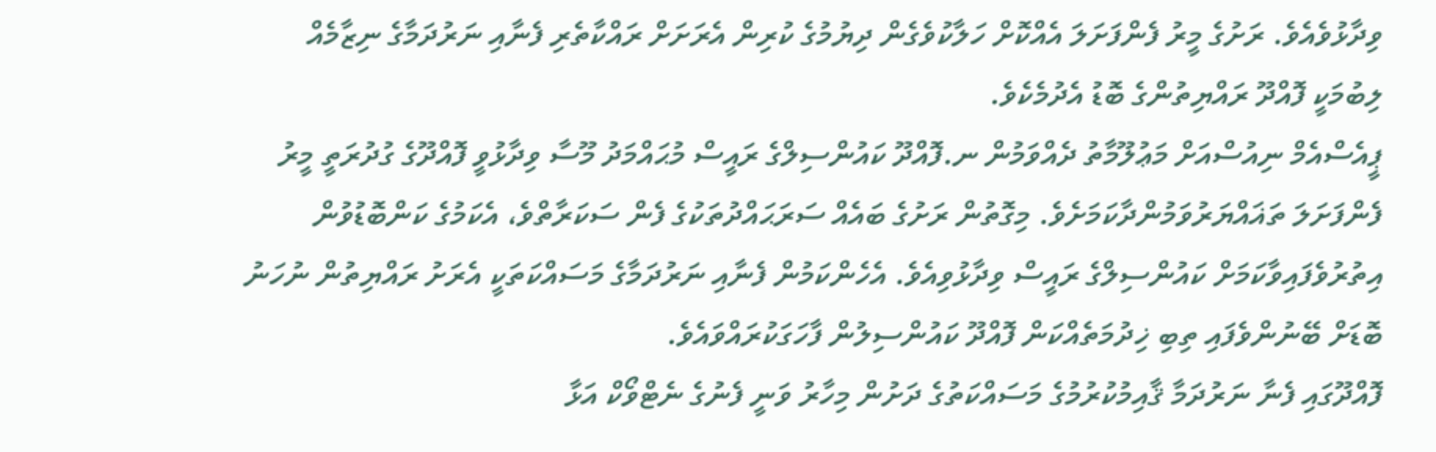ވިދާޅުވެއެވެ. ރަށުގެ މީރު ފެންފަށަލަ އެއްކޮށް ހަލާކުވެގެން ދިޔުމުގެ ކުރިން އެރަށަށް ރައްކާތެރި ފެނާއި ނަރުދަމާގެ ނިޒާމެއް ލިބުމަކީ ފޮއްދޫ ރައްޔިތުންގެ ބޮޑު އެދުމެކެވެ.
ޕީއެސްއެމް ނިއުސްއަށް މަޢުލޫމާތު ދެއްވަމުން ނ.ފޮއްދޫ ކައުންސިލްގެ ރައީސް މުޙައްމަދު މޫސާ ވިދާޅުވީ ފޮއްދޫގެ ގުދުރަތީ މީރު ފެންފަށަލަ ތަޣައްޔަރުވަމުންދާކަމަށެވެ. މިގޮތުން ރަށުގެ ބައެއް ސަރަޙައްދުތަކުގެ ފެން ސަކަރާތްވެ، އެކަމުގެ ކަންބޮޑުވުން އިތުރުވެފައިވާކަމަށް ކައުންސިލްގެ ރައީސް ވިދާޅުވިއެވެ. އެހެންކަމުން ފެނާއި ނަރުދަމާގެ މަސައްކަތަކީ އެރަށު ރައްޔިތުން ނުހަނު ބޮޑަށް ބޭނުންވެފައި ތިބި ޚިދުމަތެއްކަން ފޮއްދޫ ކައުންސިލުން ފާހަގަކުރައްވައެވެ.
ފޮއްދޫގައި ފެނާ ނަރުދަމާ ޤާއިމުކުރުމުގެ މަސައްކަތުގެ ދަށުން މިހާރު ވަނީ ފެނުގެ ނެޓްވޯކް އަޅާ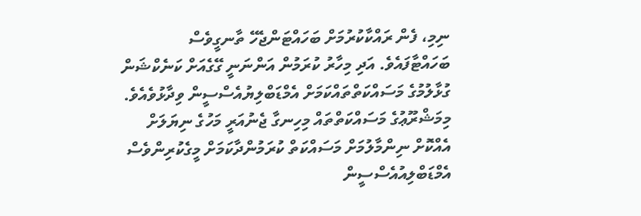ނިމި، ފެން ރައްކާކުރުމަށް ބަހައްޓަންޖެހޭ ތާނގީވެސް ބަހައްޓާފައެވެ. އަދި މިހާރު ކުރަމުން އަންނަނީ ގޭގެއަށް ކަނެކްޝަން ގުޅާލުމުގެ މަސައްކަތްތައްކަމަށް އެމްޑަބްލިޔުއެސްސީން ވިދާޅުވެއެވެ. މިމަޝްރޫޢުގެ މަސައްކަތްތައް މިހިނގާ ޖެނުއަރީ މަހުގެ ނިޔަލަށް އެއްކޮށް ނިންމާލުމަށް މަސައްކަތް ކުރަމުންދާކަމަށް މީގެކުރިންވެސް އެމްޑަބްލިއުއެސްސީން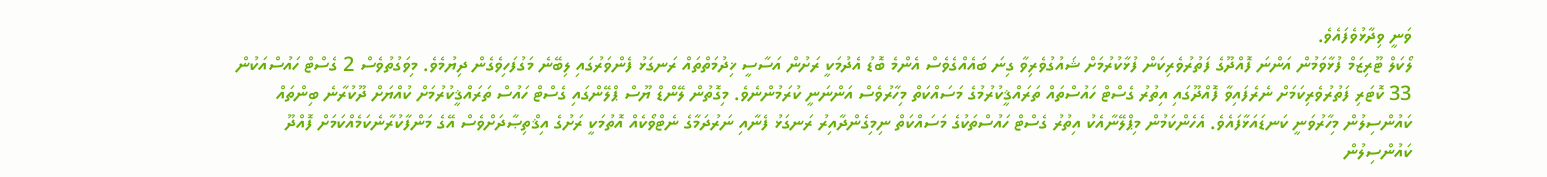ވަނީ ވިދާޅުވެފައެވެ.
ލޯކަލް ޓޫރިޒަމް ފުޅާވަމުން އަންނަ ފޮއްދޫގެ ފަތުރުވެރިކަން ފުޅާކުރުމަށް ޝައުގުވެރިވާ ގިނަ ބައެއްގެވެސް އެންމެ ބޮޑު އެދުމަކީ ރަށުން އަސާސީ ޚިދުމަތްތައް ރަނގަޅު ފެންވަރުގައި ލިބޭނެ މަގުފަހިވެގެން ދިޔުމެވެ. މިވަގުތުވެސް 2 ގެސްޓް ހައުސްއަކުން 33 ކޮޓަރި ފަތުރުވެރިކަމަށް ނެރެފައިވާ ފޮއްދޫގައި އިތުރު ގެސްޓް ހައުސްތައް ތަރައްޤީކުރުމުގެ މަސައްކަތް މިހާރުވެސް އަންނަނީ ކުރަމުންނެވެ. މިގޮތުން ލޭންޑް ޔޫސް ޕްލޭންގައި ގެސްޓް ހައުސް ތަރައްޤީކުރުމަށް ކުއްޔަށް ދޫކުރާނެ ބިންތައް ކައުންސިލުން މިހާރުވަނީ ކަނޑައަޅާފައެވެ. އެހެންކަމުން މިޕްލޭނާއެކު އިތުރު ގެސްޓް ހައުސްތަކުގެ މަސައްކަތް ނިމިގެންދާއިރު ރަނގަޅު ފެނާއި ނަރުދަމާގެ ނެޓްވޯކެއް އޮތުމަކީ ރަށުގެ އިޤްތިޞާދަށްވެސް އޭގެ މަންފާކުރާނެކަމެއްކަމަށް ފޮއްދޫ ކައުންސިލުން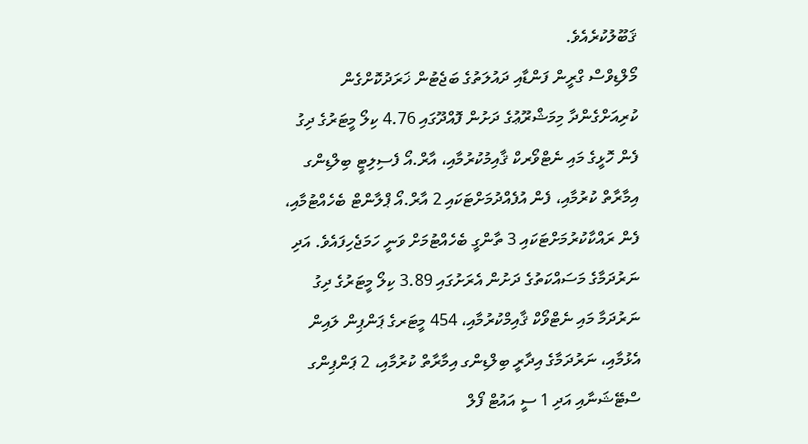ޤަބޫލުކުރެއެވެ.
މޯލްޑިވްސް ގްރީން ފަންޑާއި ދައުލަތުގެ ބަޖެޓުން ޚަރަދުކޮށްގެން ކުރިއަށްގެންދާ މިމަޝްރޫޢުގެ ދަށުން ފޮއްދޫގައި 4.76 ކިލޯ މީޓަރުގެ ދިގު ފެން ހޮޅީގެ މައި ނެޓްވޯރކް ޤާއިމުކުރުމާއި، އާރް.އޯ ފެސިލިޓީ ބިލްޑިންގ އިމާރާތް ކުރުމާއި، ފެން އުފެއްދުމަށްޓަކައި 2 އާރް.އޯ ޕްލާންޓް ބެހެއްޓުމާއި، ފެން ރައްކާކުރުމަށްޓަކައި 3 ތާންގީ ބެހެއްޓުމަށް ވަނީ ހަމަޖެހިފައެވެ. އަދި ނަރުދަމާގެ މަސައްކަތުގެ ދަށުން އެރަށުގައި 3.89 ކިލޯ މީޓަރުގެ ދިގު ނަރުދަމާ މައި ނެޓްވޯކް ޤާއިމްކުރުމާއި، 454 މީޓަރގެ ޕަންޕިން ލައިން އެޅުމާއި، ނަރުދަމާގެ އިދާރީ ބިލްޑިންގ އިމާރާތް ކުރުމާއި، 2 ޕަންޕިންގ ސްޓޭޝަނާއި އަދި 1 ސީ އައުޓް ފޯލް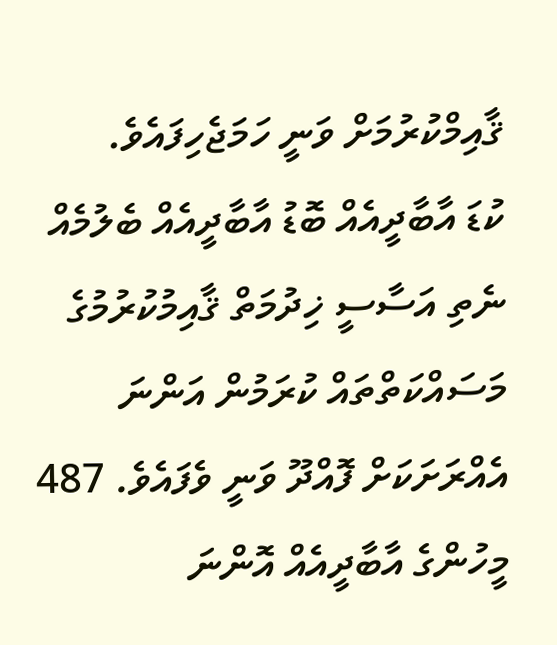ޤާއިމްކުރުމަށް ވަނީ ހަމަޖެހިފައެވެ.
ކުޑަ އާބާދީއެއް ބޮޑު އާބާދީއެއް ބެލުމެއް ނެތި އަސާސީ ޚިދުމަތް ޤާއިމުކުރުމުގެ މަސައްކަތްތައް ކުރަމުން އަންނަ އެއްރަށަކަށް ފޮއްދޫ ވަނީ ވެފައެވެ. 487 މީހުންގެ އާބާދީއެއް އޮންނަ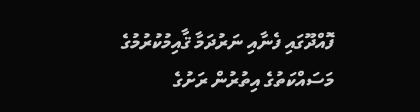ފޮއްދޫގައި ފެނާއި ނަރުދަމާ ޤާއިމުކުރުމުގެ މަސައްކަތުގެ އިތުރުން ރަށުގެ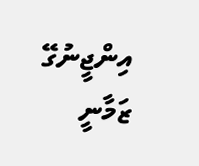އިންޖީނުގޭ ޒަމާނީ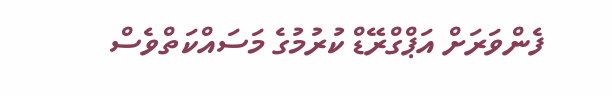ފެންވަރަށް އަޕްގްރޭޑް ކުރުމުގެ މަސައްކަތްވެސް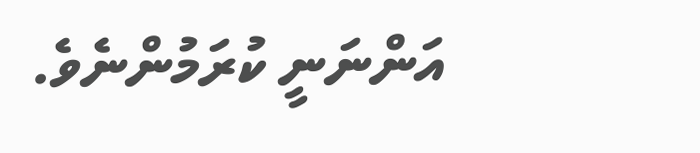އަންނަނީ ކުރަމުންނެވެ.